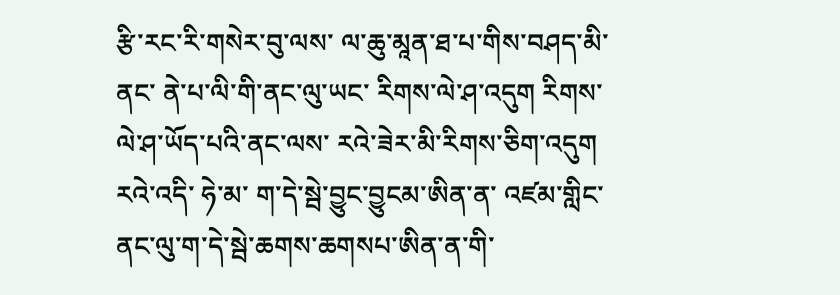རྩི་རང་རི་གསེར་བུ་ལས་ ལ་ཆུ་མཱན་ཐ་པ་གིས་བཤད་མི་ནང་ ནེ་པ་ལི་གི་ནང་ལུ་ཡང་ རིགས་ལེ་ཤ་འདུག རིགས་ལེ་ཤ་ཡོད་པའི་ནང་ལས་ རའེ་ཟེར་མི་རིགས་ཅིག་འདུག རའེ་འདི་ ཧེ་མ་ ག་དེ་སྦེ་བྱུང་བྱུངམ་ཨིན་ན་ འཛམ་གླིང་ནང་ལུ་ག་དེ་སྦེ་ཆགས་ཆགསཔ་ཨིན་ན་གི་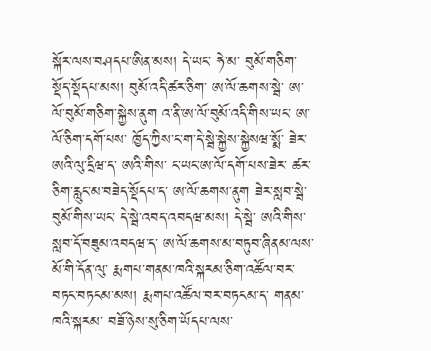སྐོར་ལས་བཤདཔ་ཨིན་མས། དེ་ཡང་ ཧེ་མ་ བུམོ་གཅིག་སྡོད་སྡོདཔ་མས། བུམོ་འདི་ཚར་ཅིག་ ཨ་ལོ་ཆགས་སྦེ་ ཨ་ལོ་བུམོ་གཅིག་སྐྱེས་ནུག འ་ནི་ཨ་ལོ་བུམོ་འདི་གིས་ཡང་ ཨ་ལོ་ཅིག་དགོ་པས་ ཁྱོད་ཀྱིས་ང་ག་དེ་སྦེ་སྐྱེས་སྐྱེསཝ་སྨོ་ ཟེར་ཨའི་ལུ་དྲིཝ་ད་ ཨའི་གིས་ ང་ཡང་ཨ་ལོ་དགོ་པས་ཟེར་ ཚར་ཅིག་རླུང་མ་བཟེད་སྡོདཔ་ད་ ཨ་ལོ་ཆགས་ནུག ཟེར་སླབ་སྦེ་ བུམོ་གིས་ཡང་ དེ་སྦེ་འབད་འབདཝ་མས། དེ་སྦེ་ ཨའི་གིས་སླབ་དོ་བཟུམ་འབདཝ་ད་ ཨ་ལོ་ཆགས་མ་བཏུབ་ཞིནམ་ལས་ མོ་གི་དོན་ལུ་ རྨགཔ་གནམ་ཁའི་སྐརམ་ཅིག་འཚོལ་བར་བཏང་བཏངམ་མས། རྨགཔ་འཚོལ་བར་བཏངམ་ད་ གནམ་ཁའི་སྐརམ་ བཟོ་ཉེས་སུ་ཅིག་ཡོདཔ་ལས་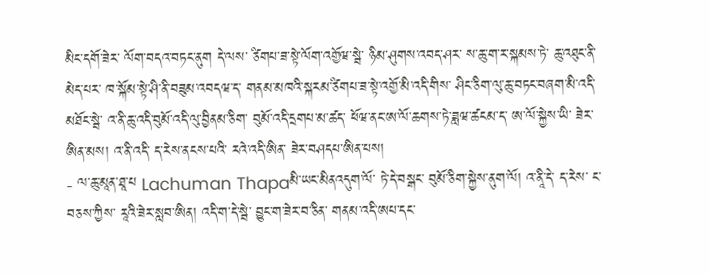མིང་དགོ་ཟེར་ ལོག་བདའ་བཏང་ནུག དེ་ལས་ ཙིགཔ་ཟ་སྟེ་ལོག་འགྱོཝ་སྦེ་ ཉིམ་ཤུགས་འབད་ཤར་ ས་ཆུ་ག་ར་སྐམས་ཏེ་ ཆུ་འཐུང་ནི་མེད་པར་ ཁ་སྐོམ་སྟེ་ཤི་ནི་བཟུམ་འབདཝ་ད་ གནམ་མཁའི་སྐརམ་ཙིགཔ་ཟ་སྟེ་འགྱོ་མི་འདི་གིས་ ཤིང་ཅིག་ལུ་ཆུ་བཏང་བཞག་མི་འདི་མཐོང་སྦེ་ འ་ནི་ཆུ་འདི་བུམོ་འདི་ལུ་བྱིནམ་ཅིག་ བུམོ་འདི་དྲགཔ་མ་ཚད་ ཕོཝ་ནང་ཨ་ལོ་ཆགས་ཏེ་ཟླཝ་ཚངམ་ད་ ཨ་ལོ་སྐྱེས་ཡི་ ཟེར་ཨིན་མས། འ་ནི་འདི་ ད་རེས་ནངས་པའི་ རའེ་འདི་ཨིན་ ཟེར་བཤདཔ་ཨིན་པས།
- ལ་ཆུ་མཱན་ཐཱ་པ Lachuman Thapaམི་ཡང་མིནའདུག་ལོ་ ཏེ་དེ་བསྒང་ བུམོ་ཅིག་སྐྱེས་ནུག་ལོ། འ་ནཱི་དེ་ ད་རེས་ ང་བཅས་ཀྱིས་ རཱའི་ཟེར་སླབ་ཨིན། འདི་ག་དེ་སྦེ་ བྱུང་ག་ཟེར་བ་ཅིན་ གནམ་འདི་ཨཔ་དང་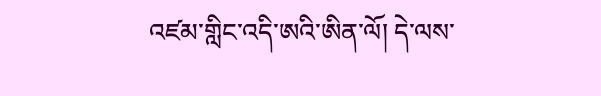འཛམ་གླིང་འདི་ཨའི་ཨིན་ལོ། དེ་ལས་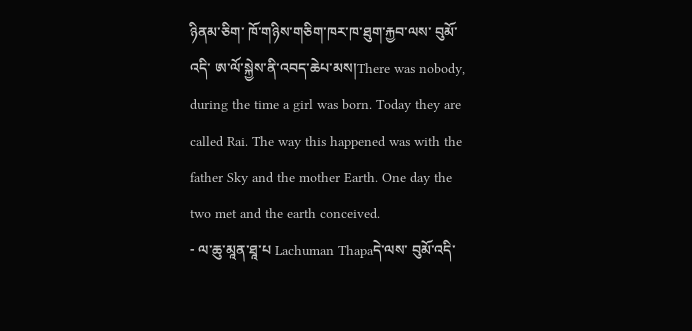ཉིནམ་ཅིག་ ཁོ་གཉིས་གཅིག་ཁར་ཁ་ཐུག་རྐྱབ་ལས་ བུམོ་འདི་ ཨ་ལོ་སྐྱེས་ནི་འབད་ཆེཔ་མས།There was nobody, during the time a girl was born. Today they are called Rai. The way this happened was with the father Sky and the mother Earth. One day the two met and the earth conceived.
- ལ་ཆུ་མཱན་ཐཱ་པ Lachuman Thapaདེ་ལས་ བུམོ་འདི་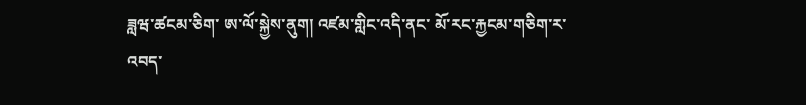ཟླཝ་ཚངམ་ཅིག་ ཨ་ལོ་སྐྱེས་ནུག། འཛམ་གླིང་འདི་ནང་ མོ་རང་རྐྱངམ་གཅིག་ར་འབད་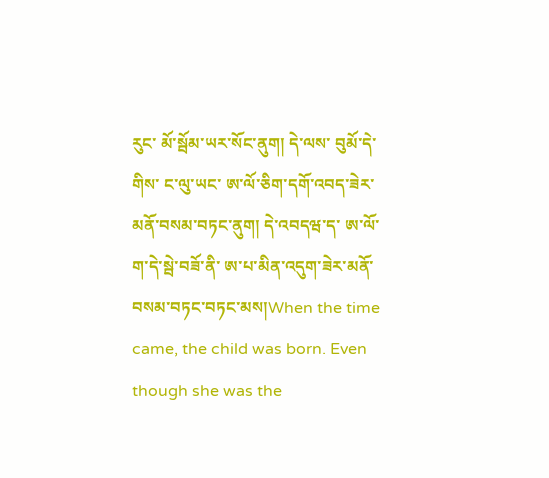རུང་ མོ་སྦོམ་ཡར་སོང་ནུག། དེ་ལས་ བུམོ་དེ་གིས་ ང་ལུ་ཡང་ ཨ་ལོ་ཅིག་དགོ་འབད་ཟེར་མནོ་བསམ་བཏང་ནུག། དེ་འབདཝ་ད་ ཨ་ལོ་ག་དེ་སྦེ་བཟོ་ནི་ ཨ་པ་མིན་འདུག་ཟེར་མནོ་བསམ་བཏང་བཏང་མས།When the time came, the child was born. Even though she was the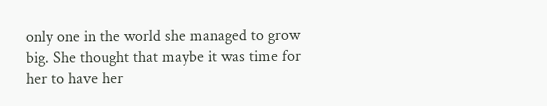only one in the world she managed to grow big. She thought that maybe it was time for her to have her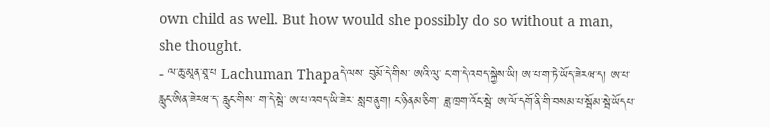own child as well. But how would she possibly do so without a man, she thought.
- ལ་ཆུ་མཱན་ཐཱ་པ Lachuman Thapaདེ་ལས་ བུམོ་དེ་གིས་ ཨའི་ལུ་ ང་ག་དེ་འབད་སྐྱེས་ཡི། ཨ་པ་ག་ཏེ་ཡོད་ཟེརཝ་ད། ཨ་པ་རླུང་ཨིན་ཟེརཝ་ད་ རླུང་གིས་ ག་དེ་སྦེ་ ཨ་པ་འབད་ཡི་ཟེར་ སླབ་ནུག། ང་ཉིནམ་ཅིག་ ཟླ་ཁྲག་འོང་སྦེ་ ཨ་ལོ་དགོ་ནི་གི་བསམ་པ་སྦོམ་སྦེ་ཡོདཔ་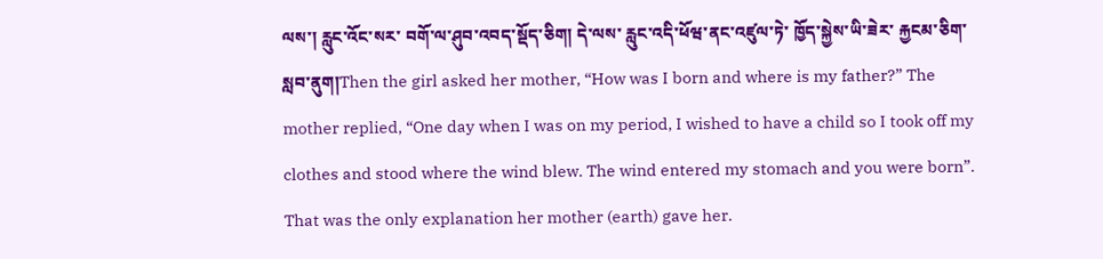ལས་། རླུང་འོང་སར་ བགོ་ལ་ཤུབ་འབད་སྡོད་ཅིག། དེ་ལས་ རླུང་འདི་ཕོཝ་ནང་འཛུལ་ཏེ་ ཁྱོད་སྐྱེས་ཡི་ཟེར་ རྐྱངམ་ཅིག་སླབ་ནུག།Then the girl asked her mother, “How was I born and where is my father?” The mother replied, “One day when I was on my period, I wished to have a child so I took off my clothes and stood where the wind blew. The wind entered my stomach and you were born”. That was the only explanation her mother (earth) gave her.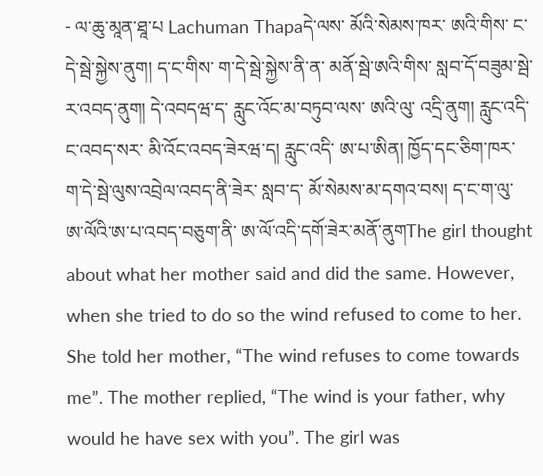- ལ་ཆུ་མཱན་ཐཱ་པ Lachuman Thapaདེ་ལས་ མོའི་སེམས་ཁར་ ཨའི་གིས་ ང་དེ་སྦེ་སྐྱེས་ནུག། ད་ང་གིས་ ག་དེ་སྦེ་སྐྱེས་ནི་ན་ མནོ་སྦེ་ཨའི་གིས་ སླབ་དོ་བཟུམ་སྦེ་ར་འབད་ནུག། དེ་འབདཝ་ད་ རླུང་འོང་མ་བཏུབ་ལས་ ཨའི་ལུ་ འདྲི་ནུག། རླུང་འདི་ང་འབད་སར་ མི་འོང་འབད་ཟེརཝ་ད། རླུང་འདི་ ཨ་པ་ཨིན། ཁྱོད་དང་ཅིག་ཁར་ ག་དེ་སྦེ་ལུས་འབྲེལ་འབད་ནི་ཟེར་ སླབ་ད་ མོ་སེམས་མ་དགའ་བས། ད་ང་ག་ལུ་ ཨ་ལོའི་ཨ་པ་འབད་བཅུག་ནི་ ཨ་ལོ་འདི་དགོ་ཟེར་མནོ་ནུགThe girl thought about what her mother said and did the same. However, when she tried to do so the wind refused to come to her. She told her mother, “The wind refuses to come towards me”. The mother replied, “The wind is your father, why would he have sex with you”. The girl was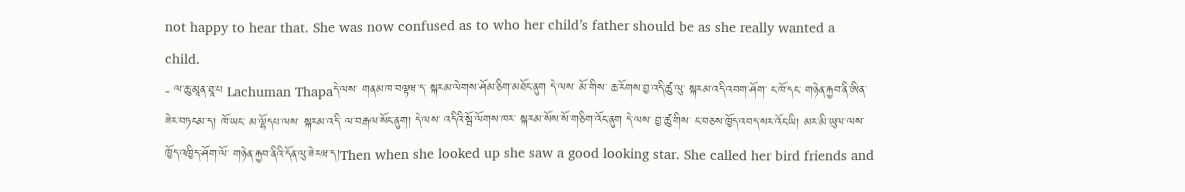not happy to hear that. She was now confused as to who her child’s father should be as she really wanted a child.
- ལ་ཆུ་མཱན་ཐཱ་པ Lachuman Thapaདེ་ལས་ གནམ་ཁ་བལྟཝ་ད་ སྐརམ་ལེགས་ཤོམ་ཅིག་མཐོང་ནུག དེ་ལས་ མོ་གིས་ ཆ་རོགས་བྱ་འདི་ཚུ་ལུ་ སྐརམ་འདི་འབག་ཤོག་ ང་ཁོ་དང་ གཉེན་རྐྱབ་ནི་ཨིན་ཟེར་བཏངམ་ད། ཁོ་ཡང་ མ་ལྷོདཔ་ལས་ སྐརམ་འདི་ ལ་བརྒལ་སོང་ནུག། དེ་ལས་ འདིའི་སྦོ་ལོགས་ཁར་ སྐརམ་སོས་སོ་གཅིག་འོང་ནུག དེ་ལས་ བྱ་ཚུ་གིས་ ང་བཅས་ཁྱོད་འབད་སར་འོང་ཡི། མར་མི་ཡུལ་ལས་ ཁྱོད་འཁྱིད་ཤོག་ལོ་ གཉེན་རྐྱབ་ནིའི་དོན་ལུ་ཟེརཝ་ད།Then when she looked up she saw a good looking star. She called her bird friends and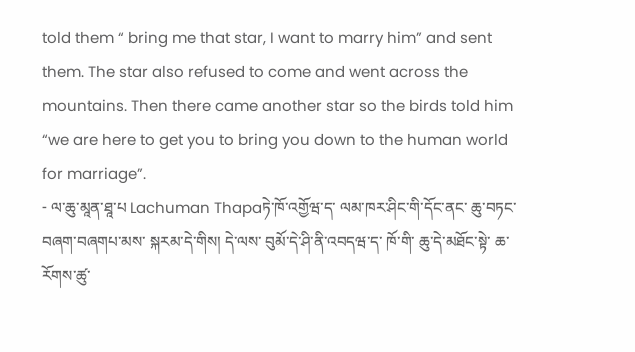told them “ bring me that star, I want to marry him” and sent them. The star also refused to come and went across the mountains. Then there came another star so the birds told him “we are here to get you to bring you down to the human world for marriage”.
- ལ་ཆུ་མཱན་ཐཱ་པ Lachuman Thapaཏེ་ཁོ་འགྱོཝ་ད་ ལམ་ཁར་ཤིང་གི་དོང་ནང་ ཆུ་བཏང་བཞག་བཞགཔ་མས་ སྐརམ་དེ་གིས། དེ་ལས་ བུམོ་དེ་ཤི་ནི་འབདཝ་ད་ ཁོ་གི་ ཆུ་དེ་མཐོང་སྟེ་ ཆ་རོགས་ཚུ་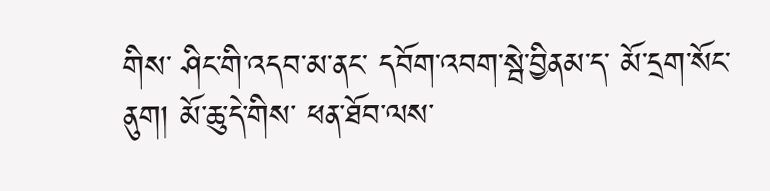གིས་ ཤིང་གི་འདབ་མ་ནང་ དབོག་འབག་སྦེ་བྱིནམ་ད་ མོ་དྲག་སོང་ནུག། མོ་ཆུ་དེ་གིས་ ཕན་ཐོབ་ལས་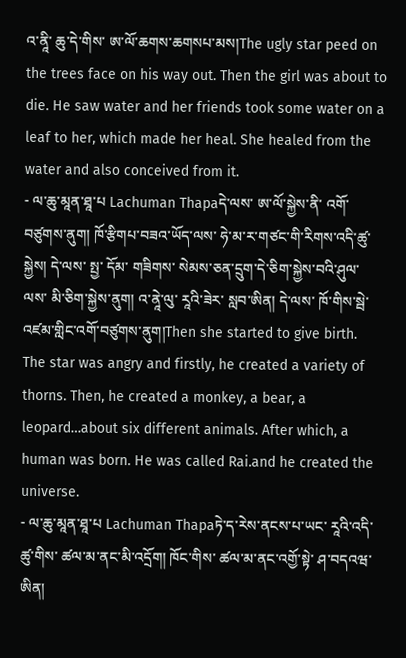འ་ནཱི་ ཆུ་དེ་གིས་ ཨ་ལོ་ཆགས་ཆགསཔ་མས།The ugly star peed on the trees face on his way out. Then the girl was about to die. He saw water and her friends took some water on a leaf to her, which made her heal. She healed from the water and also conceived from it.
- ལ་ཆུ་མཱན་ཐཱ་པ Lachuman Thapaདེ་ལས་ ཨ་ལོ་སྐྱེས་ནི་ འགོ་བཙུགས་ནུག། ཁོ་རྩིགཔ་བཟའ་ཡོད་ལས་ ཧེ་མ་ར་གཙང་གི་རིགས་འདི་ཚུ་སྐྱེས། དེ་ལས་ སྤྱ་ དོམ་ གཟིགས་ སེམས་ཅན་དྲུག་དེ་ཅིག་སྐྱེས་བའི་ཤུལ་ལས་ མི་ཅིག་སྐྱེས་ནུག། འ་ནཱེ་ལུ་ རཱའི་ཟེར་ སླབ་ཨིན། དེ་ལས་ ཁོ་གིས་སྦེ་ འཛམ་གླིང་འགོ་བཙུགས་ནུག།Then she started to give birth. The star was angry and firstly, he created a variety of thorns. Then, he created a monkey, a bear, a leopard…about six different animals. After which, a human was born. He was called Rai.and he created the universe.
- ལ་ཆུ་མཱན་ཐཱ་པ Lachuman Thapaཏེ་ད་རེས་ནངས་པ་ཡང་ རཱའི་འདི་ཚུ་གིས་ ཚལ་མ་ནང་མི་འདྲོག། ཁོང་གིས་ ཚལ་མ་ནང་འགྱོ་སྟེ་ ཤ་བདའཝ་ཨིན།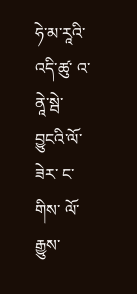ཧེ་མ་རཱའི་འདི་ཚུ་ འ་ནཱེ་སྦེ་བྱུངའི་ལོ་ཟེར་ ང་གིས་ ལོ་རྒྱུས་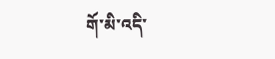གོ་མི་འདི་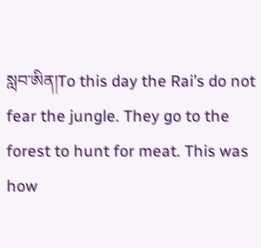སླབ་ཨིན།To this day the Rai’s do not fear the jungle. They go to the forest to hunt for meat. This was how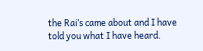the Rai’s came about and I have told you what I have heard.